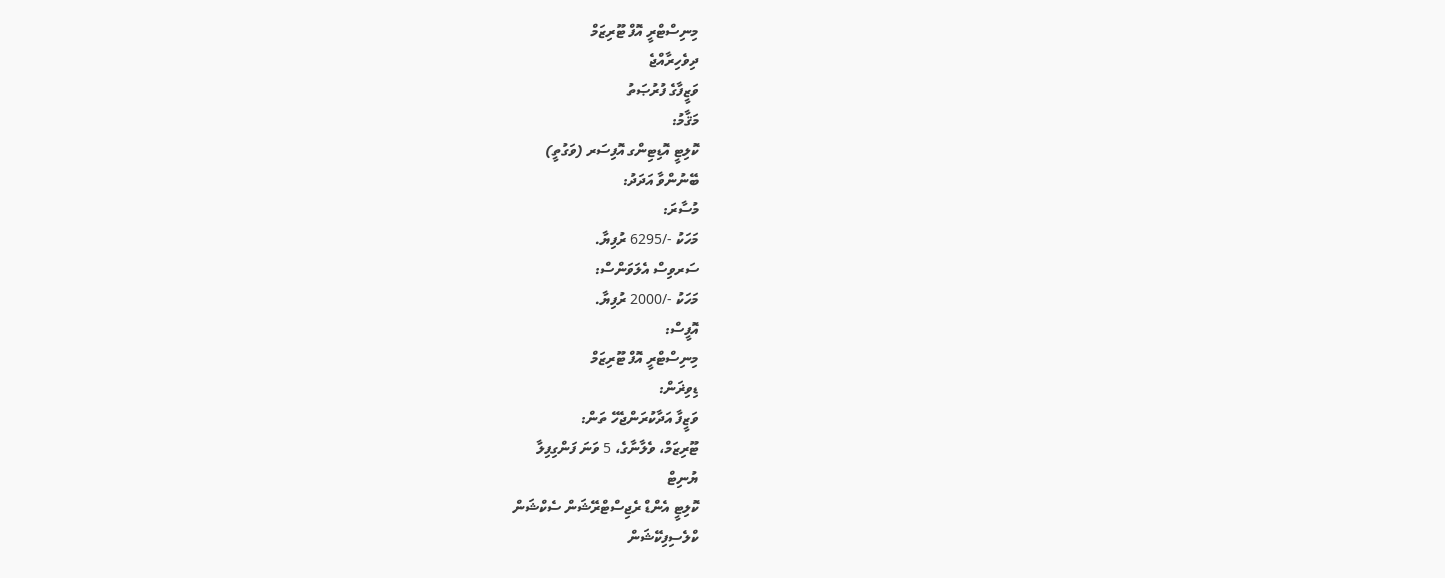މިނިސްޓްރީ އޮފް ޓޫރިޒަމް
ދިވެހިރާއްޖެ
ވަޒީފާގެ ފުރުޞަތު
މަޤާމު:
ކޮލިޓީ އޮޑިޓިންގ އޮފިސަރ (ވަގުތީ)
ބޭނުންވާ އަދަދު:
މުސާރަ:
މަހަކު -/6295 ރުފިޔާ.
ސަރވިސް އެލަވަންސް:
މަހަކު -/2000 ރުފިޔާ.
އޮފީސް:
މިނިސްޓްރީ އޮފް ޓޫރިޒަމް
ޑިވިޜަން:
ވަޒީފާ އަދާކުރަންޖެހޭ ތަން:
ޓޫރިޒަމް، ވެލާނާގެ، 5 ވަނަ ފަންގިފިލާ
ޔުނިޓް
ކޮލިޓީ އެންޑް ރެޖިސްޓްރޭޝަން ސެކްޝަން
ކްލެސިފިކޭޝަން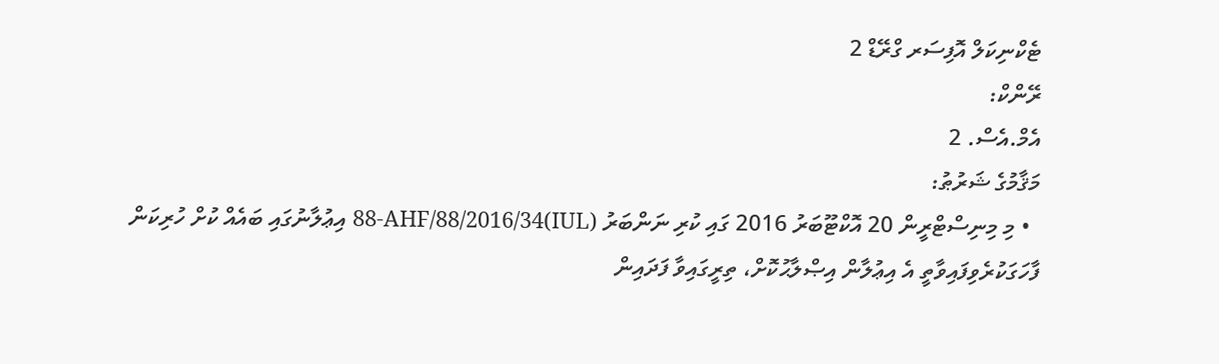ޓެކްނިކަލް އޮފިސަރ ގްރޭޑް 2
ރޭންކް:
އެމް.އެސް. 2
މަޤާމުގެ ޝަރުޠު:
  • މި މިނިސްޓްރީން 20 އޮކްޓޫބަރު 2016 ގައި ކުރި ނަންބަރު (IUL)88-AHF/88/2016/34 އިޢުލާނުގައި ބައެއް ކުށް ހުރިކަން ފާހަގަކުރެވިފައިވާތީ އެ އިޢުލާން އިޞްލާޙުކޮށް، ތިރީގައިވާ ފަދައިން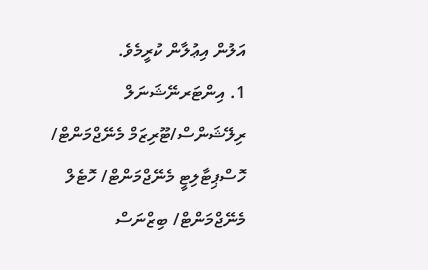އަލުން އިޢުލާން ކުރީމެވެ.
1. އިންޓަރނޭޝަނަލް ރިލޭޝަންސް/ޓޫރިޒަމް މެނޭޖްމަންޓް/ ހޮސްޕިޓާލިޓީ މެނޭޖްމަންޓް/ ހޮޓެލް މެނޭޖްމަންޓް/ ބިޒްނަސް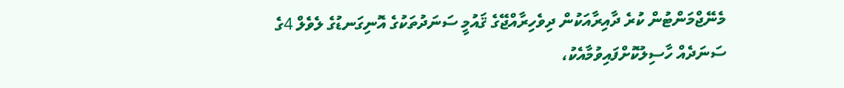މެނޭޖްމަންޓުން ކުރެ ދާއިރާއަކުން ދިވެހިރާއްޖޭގެ ޤައުމީ ސަނަދުތަކުގެ އޮނިގަނޑުގެ ލެވެލް 4ގެ ސަނަދެއް ހާސިލުކޮށްފައިވުމާއެކު،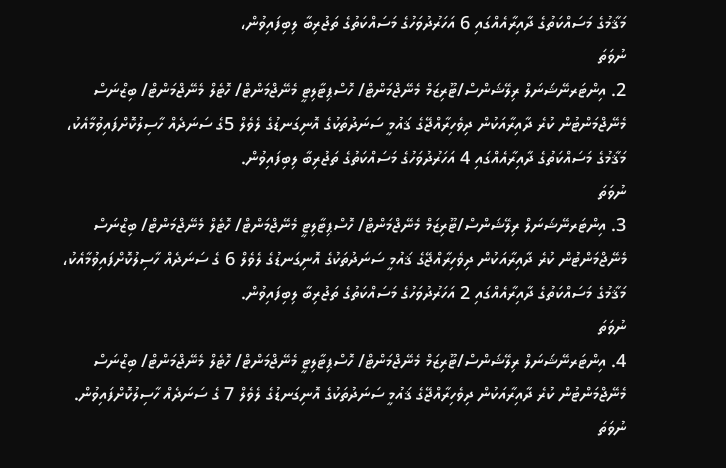މަޤާމުގެ މަސައްކަތުގެ ދާއިރާއެއްގައި 6 އަހަރުދުވަހުގެ މަސައްކަތުގެ ތަޖުރިބާ ލިބިފައިވުން،
ނުވަތަ
2. އިންޓަރނޭޝަނަލް ރިލޭޝަންސް/ޓޫރިޒަމް މެނޭޖްމަންޓް/ ހޮސްޕިޓާލިޓީ މެނޭޖްމަންޓް/ ހޮޓެލް މެނޭޖްމަންޓް/ ބިޒްނަސް މެނޭޖްމަންޓުން ކުރެ ދާއިރާއަކުން ދިވެހިރާއްޖޭގެ ޤައުމީ ސަނަދުތަކުގެ އޮނިގަނޑުގެ ލެވެލް 5ގެ ސަނަދެއް ހާސިލުކޮށްފައިވުމާއެކު، މަޤާމުގެ މަސައްކަތުގެ ދާއިރާއެއްގައި 4 އަހަރުދުވަހުގެ މަސައްކަތުގެ ތަޖުރިބާ ލިބިފައިވުން.
ނުވަތަ
3. އިންޓަރނޭޝަނަލް ރިލޭޝަންސް/ޓޫރިޒަމް މެނޭޖްމަންޓް/ ހޮސްޕިޓާލިޓީ މެނޭޖްމަންޓް/ ހޮޓެލް މެނޭޖްމަންޓް/ ބިޒްނަސް މެނޭޖްމަންޓުން ކުރެ ދާއިރާއަކުން ދިވެހިރާއްޖޭގެ ޤައުމީ ސަނަދުތަކުގެ އޮނިގަނޑުގެ ލެވެލް 6 ގެ ސަނަދެއް ހާސިލުކޮށްފައިވުމާއެކު، މަޤާމުގެ މަސައްކަތުގެ ދާއިރާއެއްގައި 2 އަހަރުދުވަހުގެ މަސައްކަތުގެ ތަޖުރިބާ ލިބިފައިވުން.
ނުވަތަ
4. އިންޓަރނޭޝަނަލް ރިލޭޝަންސް/ޓޫރިޒަމް މެނޭޖްމަންޓް/ ހޮސްޕިޓާލިޓީ މެނޭޖްމަންޓް/ ހޮޓެލް މެނޭޖްމަންޓް/ ބިޒްނަސް މެނޭޖްމަންޓުން ކުރެ ދާއިރާއަކުން ދިވެހިރާއްޖޭގެ ޤައުމީ ސަނަދުތަކުގެ އޮނިގަނޑުގެ ލެވެލް 7 ގެ ސަނަދެއް ހާސިލުކޮށްފައިވުން.
ނުވަތަ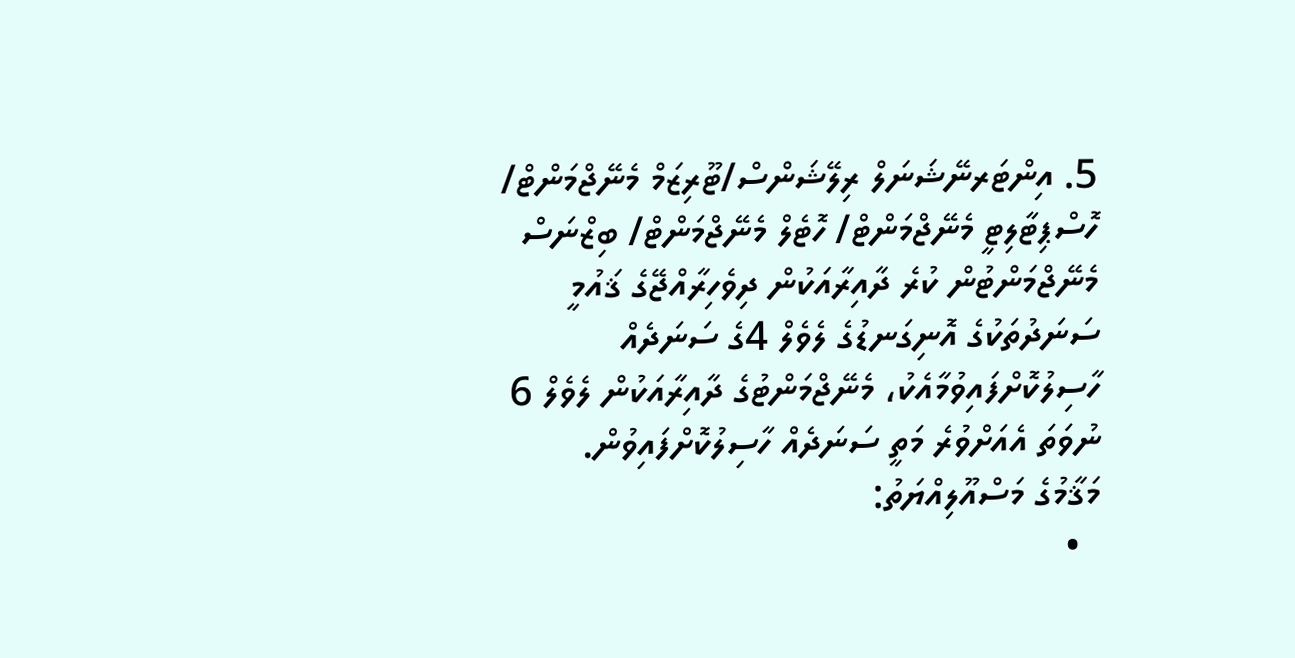5. އިންޓަރނޭޝަނަލް ރިލޭޝަންސް/ޓޫރިޒަމް މެނޭޖްމަންޓް/ ހޮސްޕިޓާލިޓީ މެނޭޖްމަންޓް/ ހޮޓެލް މެނޭޖްމަންޓް/ ބިޒްނަސް މެނޭޖްމަންޓުން ކުރެ ދާއިރާއަކުން ދިވެހިރާއްޖޭގެ ޤައުމީ ސަނަދުތަކުގެ އޮނިގަނޑުގެ ލެވެލް 4ގެ ސަނަދެއް ހާސިލުކޮށްފައިވުމާއެކު، މެނޭޖްމަންޓުގެ ދާއިރާއަކުން ލެވެލް 6 ނުވަތަ އެއަށްވުރެ މަތީ ސަނަދެއް ހާސިލުކޮށްފައިވުން.
މަޤާމުގެ މަސްއޫލިއްޔަތު:
  •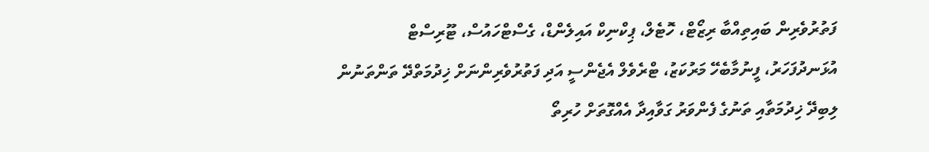ފަތުރުވެރިން ބައިތިއްބާ ރިޒޯޓް، ހޮޓެލް، ޕިކްނިކް އައިލެންޑް، ގެސްޓްހައުސް، ޓޫރިސްޓް އުޅަނދުފަހަރު، ފީނުމާބެހޭ މަރުކަޒު، ޓްރެވެލް އެޖެންސީ އަދި ފަތުރުވެރިންނަށް ޚިދުމަތްދޭ ތަންތަނުން ލިބިދޭ ޚިދުމަތާއި ތަނުގެ ފެންވަރު ގަވާއިދާ އެއްގޮތަށް ހުރިތޯ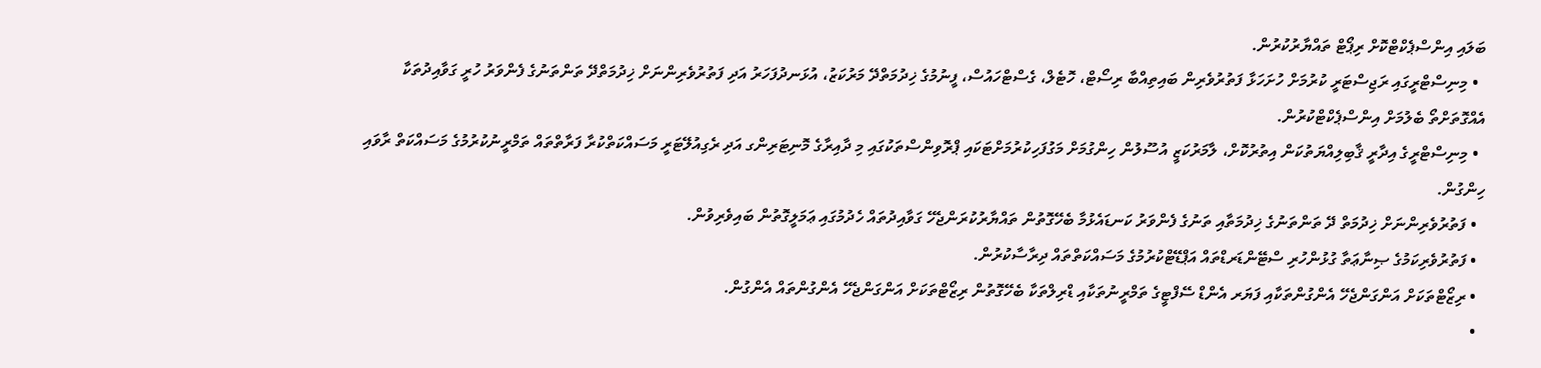ބަލައި އިންސްޕެކްޓްކޮށް ރިޕޯޓް ތައްޔާރުކުރުން.
  • މިނިސްޓްރީގައި ރަޖިސްޓަރީ ކުރުމަށް ހުށަހަޅާ ފަތުރުވެރިން ބައިތިއްބާ ރިސޯޓް، ހޮޓެލް، ގެސްޓްހައުސް، ފީނުމުގެ ޚިދުމަތްދޭ މަރުކަޒު، އުޅަނދުފަހަރު އަދި ފަތުރުވެރިންނަށް ޚިދުމަތްދޭ ތަންތަނުގެ ފެންވަރު ހުރީ ގަވާއިދުތަކާ އެއްގޮތަށްތޯ ބެލުމަށް އިންސްޕެކްޓްކުރުން.
  • މިނިސްޓްރީގެ އިދާރީ ޤާބިލިއްޔަތުކަން އިތުރުކޮށް، ލާމަރުކަޒީ އުސޫލުން ހިންގުމަށް މަގުފަހިކުރުމަށްޓަކައި ޕްރޮވިންސްތަކުގައި މި ދާއިރާގެ މޮނިޓަރިންގ އަދި ރެގިއުލޭޓަރީ މަސައްކަތްކުރާ ފަރާތްތައް ތަމްރީނުކުރުމުގެ މަސައްކަތް ރާވައި ހިންގުން.
  • ފަތުރުވެރިންނަށް ޚިދުމަތް ދޭ ތަންތަނުގެ ޚިދުމަތާއި ތަނުގެ ފެންވަރު ކަނޑައެޅުމާ ބެހޭގޮތުން ތައްޔާރުކުރަންޖެހޭ ގަވާއިދުތައް ހެދުމުގައި ޢަމަލީގޮތުން ބައިވެރިވުން.
  • ފަތުރުވެރިކަމުގެ ޞިނާޢަތާ ގުޅުންހުރި ސްޓޭންޑަރޑްތައް އަޕްޑޭޓްކުރުމުގެ މަސައްކަތްތައް ދިރާސާކުރުން.
  • ރިޒޯޓްތަކަށް އަންގަންޖެހޭ އެންގުންތަކާއި ފަޔަރ އެންޑް ސޭފްޓީގެ ތަމްރީނުތަކާއި ޑްރިލްތަކާ ބެހޭގޮތުން ރިޒޯޓްތަކަށް އަންގަންޖެހޭ އެންގުންތައް އެންގުން.
  •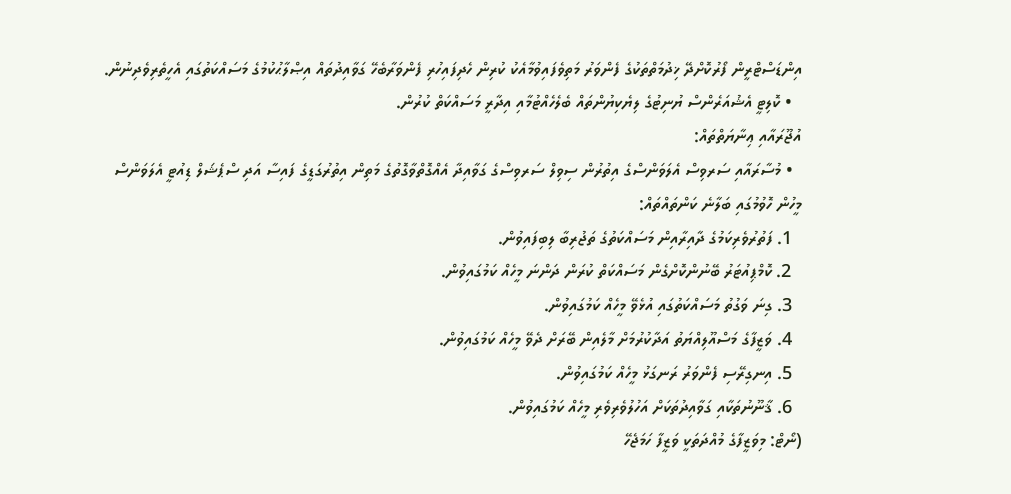އިންޑަސްޓްރީން ފޯރުކޮށްދޭ ޚިދުމަތްތަކުގެ ފެންވަރު މަތިވެފައިވުމާއެކު ކުރިން ހެދިފައިހުރި ފެންވަރާބެހޭ ގަވާއިދުތައް އިޞްލާޙުކުމުގެ މަސައްކަތުގައި އެހީތެރިވެދިނުން.
  • ކޮލިޓީ އެޝުއަރެންސް ޔުނިޓުގެ ލިޔެކިޔުންތައް ބެލެހެއްޓުމާއި އިދާރީ މަސައްކަތް ކުރުން.
އުޖޫރައާއި ޢިނާޔަތްތައް:
  • މުސާރައާއި ސަރވިސް އެލަވަންސްގެ އިތުރުން ސިވިލް ސަރވިސްގެ ގަވާއިދާ އެއްގޮތްވާގޮތުގެ މަތިން އިތުރުގަޑީގެ ފައިސާ އަދި ސްޕެޝަލް ޑިއުޓީ އެލަވަންސް
މީހުން ހޮވުމުގައި ބަލާނެ ކަންތައްތައް:
  1. ފަތުރުވެރިކަމުގެ ދާއިރާއިން މަސައްކަތުގެ ތަޖުރިބާ ލިބިފައިވުން.
  2. ކޮމްޕިއުޓަރު ބޭނުންކޮށްގެން މަސައްކަތް ކުރަން ދަންނަ މީހެއް ކަމުގައިވުން.
  3. ގިނަ ވަގުތު މަސައްކަތުގައި އުޅެވޭ މީހެއް ކަމުގައިވުން.
  4. ވަޒީފާގެ މަސްއޫލިއްޔަތު އަދާކުރުމަށް މާލެއިން ބޭރަށް ދެވޭ މީހެއް ކަމުގައިވުން.
  5. އިނގިރޭސި ފެންވަރު ރަނގަޅު މީހެއް ކަމުގައިވުން.
  6. ޤާނޫނުތަކާއި ގަވާއިދުތަކަށް އަހުލުވެރިވެރި މީހެއް ކަމުގައިވުން.
(ނޯޓް: މިވަޒީފާގެ މުއްދަތަކީ ވަޒީފާ ހަމަޖެހޭ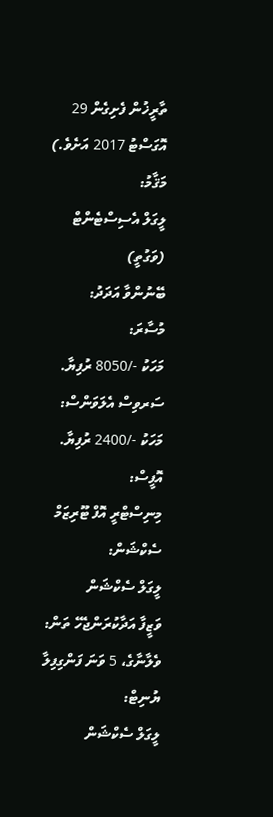ތާރީޚުން ފެށިގެން 29 އޮގަސްޓު 2017 އަށެވެ.)
މަޤާމު:
ލީގަލް އެސިސްޓެންޓް (ވަގުތީ)
ބޭނުންވާ އަދަދު:
މުސާރަ:
މަހަކު -/8050 ރުފިޔާ.
ސަރވިސް އެލަވަންސް:
މަހަކު -/2400 ރުފިޔާ.
އޮފީސް:
މިނިސްޓްރީ އޮފް ޓޫރިޒަމް
ސެކްޝަން:
ލީގަލް ސެކްޝަން
ވަޒީފާ އަދާކުރަންޖެހޭ ތަން:
ވެލާނާގެ، 5 ވަނަ ފަންގިފިލާ
ޔުނިޓް:
ލީގަލް ސެކްޝަން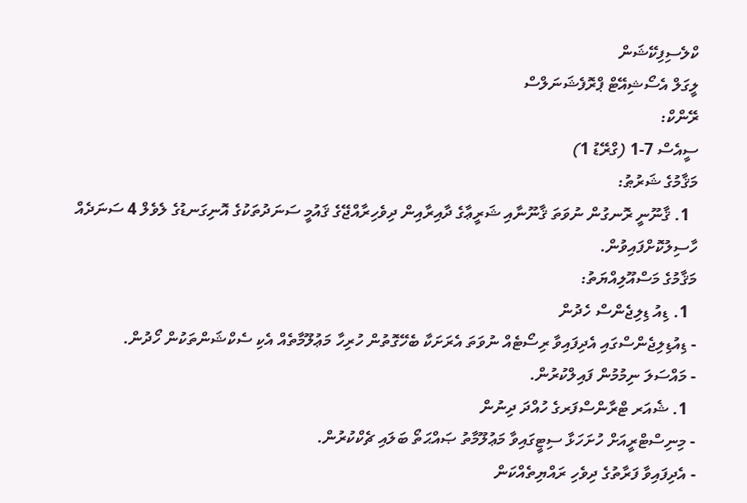ކްލެސިފިކޭޝަން
ލީގަލް އެސޯޝިއޭޓް ޕްރޮފެޝަނަލްސް
ރޭންކް:
ސީއެސް 7-1 (ގްރޭޑު 1)
މަޤާމުގެ ޝަރުޠު:
  1. ޤާނޫނީ ރޮނގުން ނުވަތަ ޤާނޫނާއި ޝަރީޢާގެ ދާއިރާއިން ދިވެހިރާއްޖޭގެ ޤައުމީ ސަނަދުތަކުގެ އޮނިގަނޑުގެ ލެވެލް 4 ސަނަދެއް ހާސިލުކޮށްފައިވުން.
މަޤާމުގެ މަސްއޫލިއްޔަތު:
  1. ޑިއު ޑިލިޖެންސް ހެދުން
- ޑިއުޑިލިޖެންސްގައި އެދިފައިވާ ރިސޯޓެއް ނުވަތަ އެރަށަކާ ބެހޭގޮތުން ހުރިހާ މަޢުލޫމާތެއް އެކި ސެކްޝަންތަކުން ހޯދުން.
- މައްސަލަ ނިމުމުން ފައިލްކުރުން.
  1. ޝެއަރ ޓްރާންސްފަރގެ ހުއްދަ ދިނުން
- މިނިސްޓްރީއަށް ހުށަހަޅާ ސިޓީގައިވާ މަޢުލޫމާތު ޞައްޙަތޯ ބަލައި ޗެކްކުރުން.
- އެދިފައިވާ ފަރާތުގެ ދިވެހި ރައްޔިތެއްކަން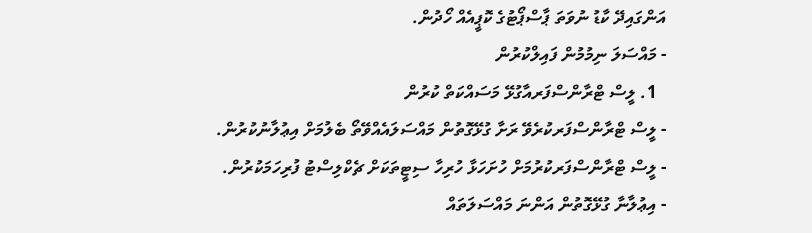އަންގައިދޭ ކާޑު ނުވަތަ ޕާސްޕޯޓުގެ ކޮޕީއެއް ހޯދުން.
- މައްސަލަ ނިމުމުން ފައިލްކުރުން
  1. ލީސް ޓްރާންސްފަރއާގުޅޭ މަސައްކަތް ކުރުން
- ލީސް ޓްރާންސްފަރކުރެވޭ ރަށާ ގުޅޭގޮތުން މައްސަލައެއްވޭތޯ ބެލުމަށް އިޢުލާނުކުރުން.
- ލީސް ޓްރާންސްފަރކުރުމަށް ހުށަހަޅާ ހުރިހާ ސިޓީތަކަށް ޗެކްލިސްޓު ފުރިހަމަކުރުން.
- އިޢުލާނާ ގުޅޭގޮތުން އަންނަ މައްސަލަތައް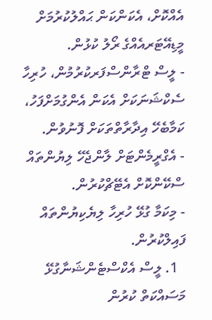އެއްކޮށް، އެކަންކަން ޙައްލުކުރުމަށް މީޑިއޭޓަރއެއްގެ ރޯލު ކުޅުން.
- ލީސް ޓްރާންސްފަރކުރުމުން، ހުރިހާ ސެކްޝަނަކަށް އެކަން އެންގުމަށްފަހު، ކަމާބެހޭ އިދާރާތްތަކަށް ފޮނުވުން.
- އެގްރީމެންޓަށް ލާންޖެހޭ ލިޔުންތައް ސްކޭންކޮށް އެޓޭޗްކުރުން.
- މިކަމާ ގުޅޭ ހުރިހާ ލިޔެކިޔުންތައް ފައިލްކުރުން.
  1. ލީސް އެކްސްޓެންޝަނާގުޅޭ މަސައްކަތް ކުރުން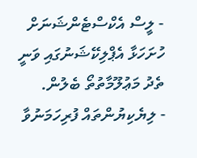- ލީސް އެކްސްޓެންޝަނަށް ހުށަހަޅާ އެޕްލިކޭޝަނުގައި ވަނީ ތެދު މަޢުލޫމާތުތޯ ބެލުން.
- ލިޔެކިޔުންތައް ފުރިހަމަނުވާ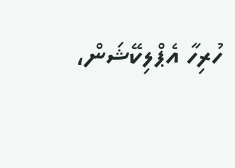ހުރިހާ އެޕްލިކޭޝަން،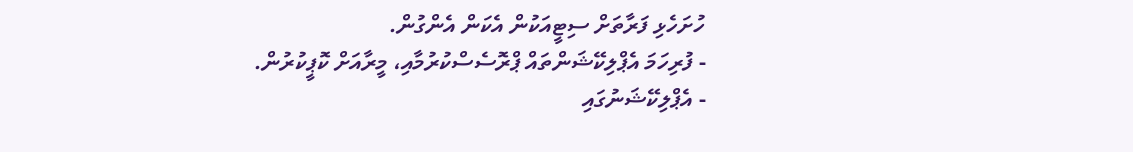ހުށަހެޅި ފަރާތަށް ސިޓީއަކުން އެކަން އެންގުން.
- ފުރިހަމަ އެޕްލިކޭޝަންތައް ޕްރޮސެސްކުރުމާއި، މީރާއަށް ކޮޕީކުރުން.
- އެޕްލިކޭޝަނުގައި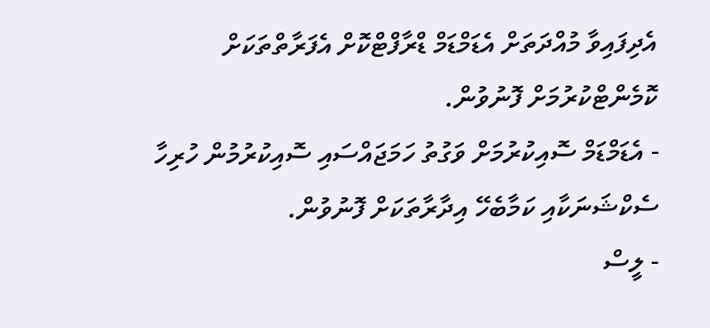އެދިފައިވާ މުއްދަތަށް އެޑަމްޑަމް ޑްރާފްޓްކޮށް އެފަރާތްތަކަށް ކޮމެންޓްކުރުމަށް ފޮނުވުން.
- އެޑަމްޑަމް ސޮއިކުރުމަށް ވަގުތު ހަމަޖައްސައި ސޮއިކުރުމުން ހުރިހާ ސެކްޝަނަކާއި ކަމާބެހޭ އިދާރާތަކަށް ފޮނުވުން.
- ލީސް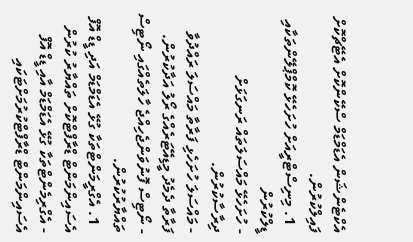އެކްޓެންޝަން އެޑަމްޑަމް ސްކޭންކޮށް އެޓޭޗްކޮށް ފައިލްކުރުން.
  1. މިނިސްޓްރީއަށް ހުށަހެޅޭ ކޮމްޕްލޭންތަކާއި ޑީލްކުރުން
- ހުށަހެޅޭ މައްސަލަތައް ރަނގަޅަށް ދިރާސާކުރުން.
- މައްސަލަ ހުށަހެޅި ފަރާތާ މައްސަލަ ރައްދުވާ ފަރާތާ ދެމެދު މީޑިއޭޓަރެއްގެ ރޯލު އަދާކުރުން.
- ނޯޓިސް ފޮނުވަންޖެހިއްޖެ ހާލަތެއްގައި ނޯޓިސް ތައްޔާރުކުރުން.
  1. އެގްރީމަންޓްތަކާ ގުޅޭ އެޑަމްޑަމް އަދި ޑީޑް އޮފް އެސައިންމަންޓް ޑްރާފްޓްކޮށް ތައްޔާރު ކުރުން
- އެގްރިމެންޓްތަކާ ގުޅޭ އެޑަމްޑަމް އާއި ޑީޑް އޮފް އެސައިންމަންޓް ޑްރާފްޓްކުރުމަށްޓަކައި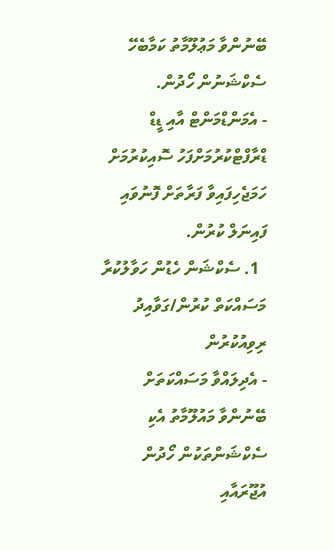ބޭނުންވާ މަޢުލޫމާތު ކަމާބެހޭ ސެކްޝަނުން ހޯދުން.
- އެމަންޑްމަންޓް އާއި ޑީޑް ޑްރާފްޓްކުރުމަށްފަހު ސޮއިކުރުމަށް ހަމަޖެހިފައިވާ ފަރާތަށް ފޮނުވައި ފައިނަލް ކުރުން.
  1. ސެކްޝަން ހެޑުން ހަވާލުކުރާ މަސައްކަތް ކުރުން/ގަވާއިދު ރިވިއުކުރުން
- އެދިލައްވާ މަސައްކަތަށް ބޭނުންވާ މައުލޫމާތު އެކި ސެކްޝަންތަކުން ހޯދުން
އުޖޫރައާއި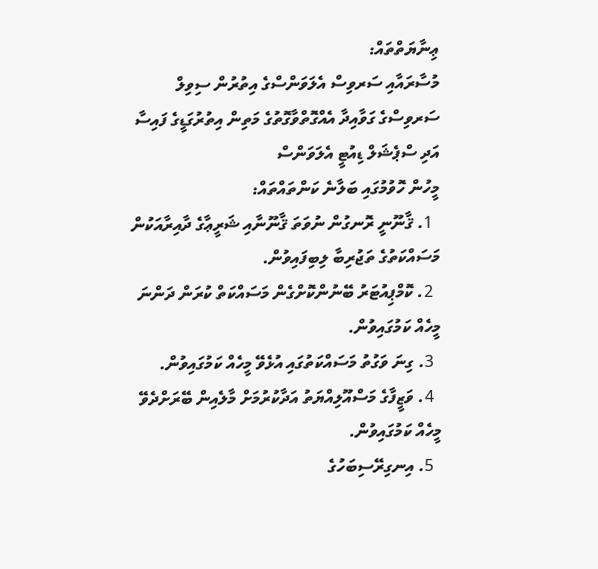ޢިނާޔަތްތައް:
މުސާރައާއި ސަރވިސް އެލަވަންސްގެ އިތުރުން ސިވިލް ސަރވިސްގެ ގަވާއިދާ އެއްގޮތްވާގޮތުގެ މަތިން އިތުރުގަޑީގެ ފައިސާ އަދި ސްޕެޝަލް ޑިއުޓީ އެލަވަންސް
މީހުން ހޮވުމުގައި ބަލާނެ ކަންތައްތައް:
  1. ޤާނޫނީ ރޮނގުން ނުވަތަ ޤާނޫނާއި ޝަރީޢާގެ ދާއިރާއަކުން މަސައްކަތުގެ ތަޖުރިބާ ލިބިފައިވުން.
  2. ކޮމްޕިއުޓަރު ބޭނުންކޮށްގެން މަސައްކަތް ކުރަން ދަންނަ މީހެއް ކަމުގައިވުން.
  3. ގިނަ ވަގުތު މަސައްކަތުގައި އުޅެވޭ މީހެއް ކަމުގައިވުން.
  4. ވަޒީފާގެ މަސްއޫލިއްޔަތު އަދާކުރުމަށް މާލެއިން ބޭރަށްދެވޭ މީހެއް ކަމުގައިވުން.
  5. އިނގިރޭސިބަހުގެ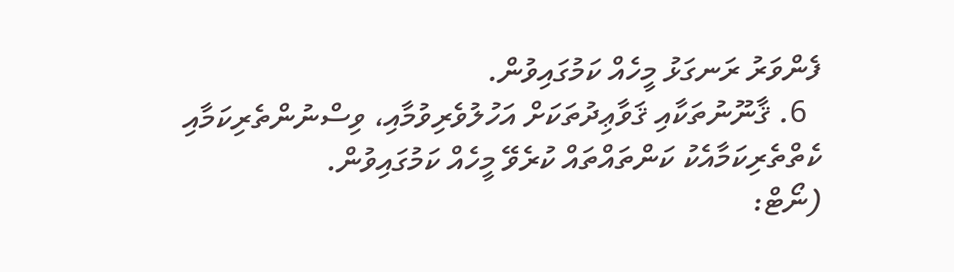ފެންވަރު ރަނގަޅު މީހެއް ކަމުގައިވުން.
  6. ޤާނޫނުތަކާއި ޤަވާޢިދުތަކަށް އަހުލުވެރިވުމާއި، ވިސްނުންތެރިކަމާއި ކެތްތެރިކަމާއެކު ކަންތައްތައް ކުރެވޭ މީހެއް ކަމުގައިވުން.
(ނޯޓް: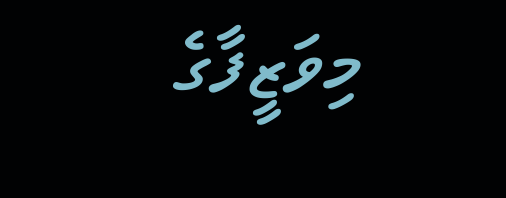މިވަޒީފާގެ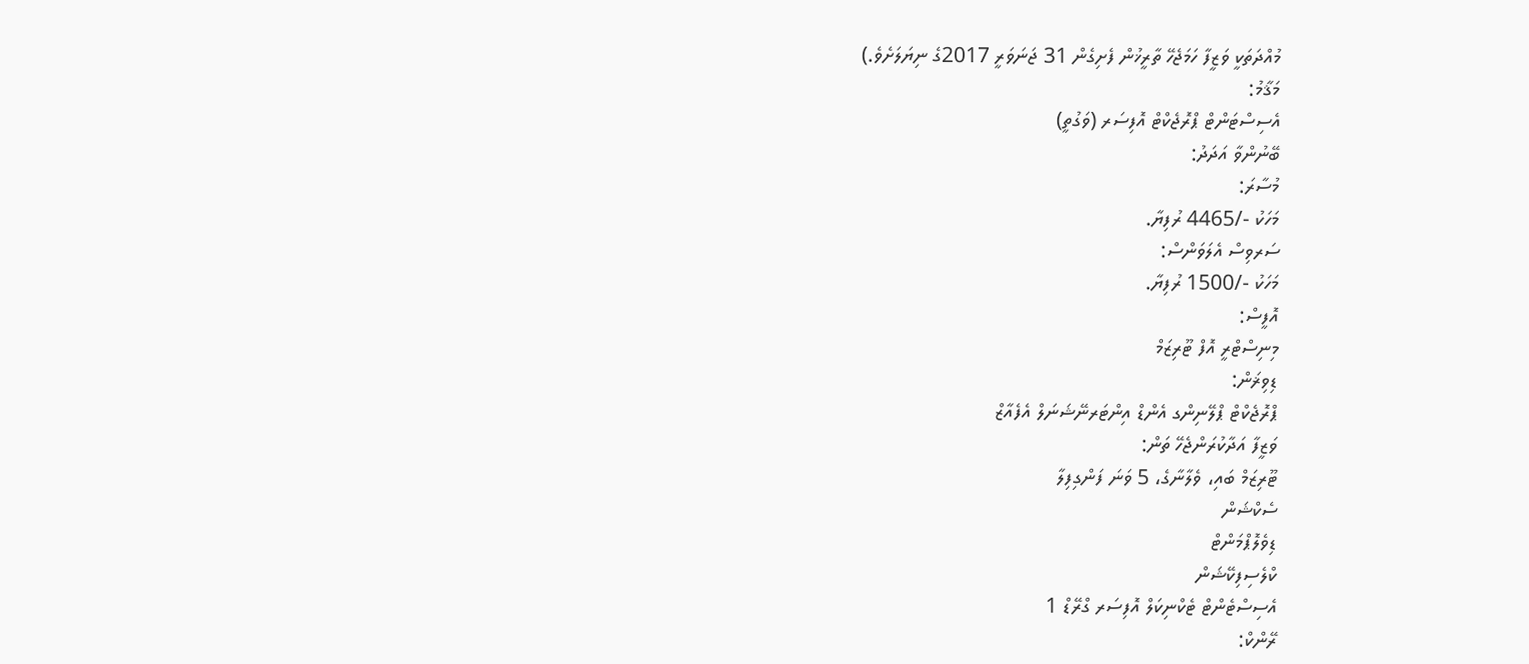މުއްދަތަކީ ވަޒީފާ ހަމަޖެހޭ ތާރީޚުން ފެށިގެން 31 ޖަނަވަރީ 2017ގެ ނިޔަލަށެވެ.)
މަޤާމު:
އެސިސްޓަންޓް ޕްރޮޖެކްޓް އޮފިސަރ (ވަގުތީ)
ބޭނުންވާ އަދަދު:
މުސާރަ:
މަހަކު -/4465 ރުފިޔާ.
ސަރވިސް އެލަވަންސް:
މަހަކު -/1500 ރުފިޔާ.
އޮފީސް:
މިނިސްޓްރީ އޮފް ޓޫރިޒަމް
ޑިވިޜަން:
ޕްރޮޖެކްޓް ޕްލޭނިންގ އެންޑް އިންޓަރނޭޝަނަލް އެފެއާޒް
ވަޒީފާ އަދާކުރަންޖެހޭ ތަން:
ޓޫރިޒަމް ބައި، ވެލާނާގެ، 5 ވަނަ ފަންގިފިލާ
ސެކްޝަން
ޑިވެލޮޕްމަންޓް
ކްލެސިފިކޭޝަން
އެސިސްޓެންޓް ޓެކްނިކަލް އޮފިސަރ ގްރޭޑް 1
ރޭންކް: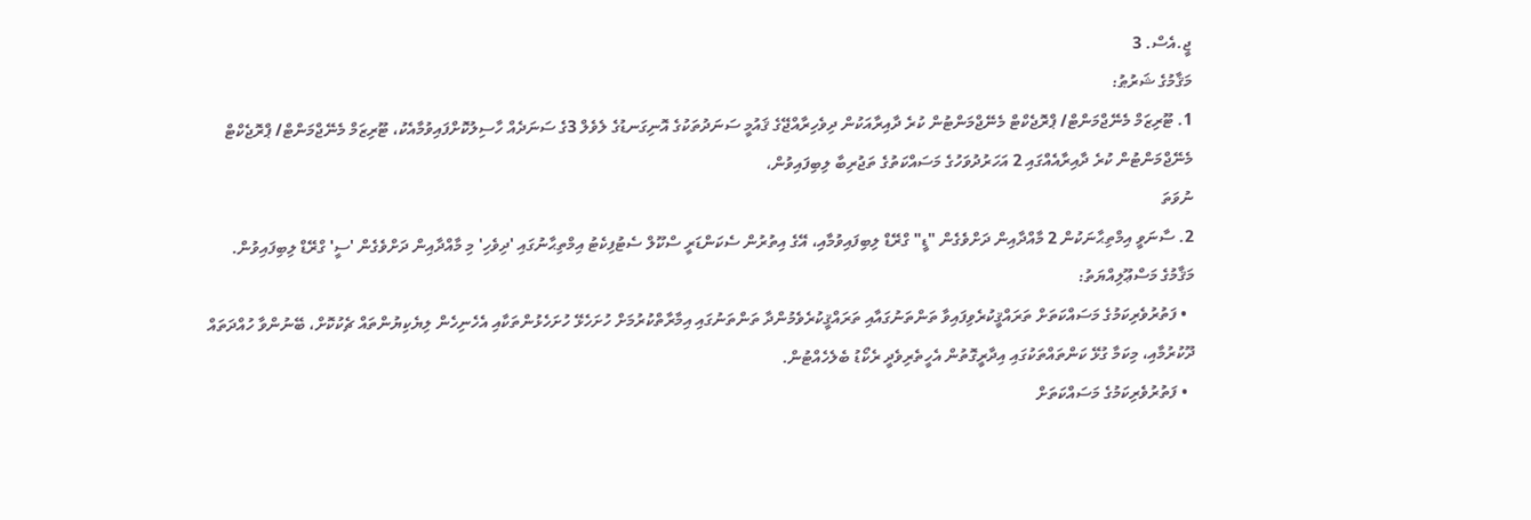ޖީ.އެސް. 3
މަޤާމުގެ ޝަރުޠު:
1. ޓޫރިޒަމް މެނޭޖްމަންޓް/ ޕްރޮޖެކްޓް މެނޭޖްމަންޓުން ކުރެ ދާއިރާއަކުން ދިވެހިރާއްޖޭގެ ޤައުމީ ސަނަދުތަކުގެ އޮނިގަނޑުގެ ލެވެލް 3ގެ ސަނަދެއް ހާސިލުކޮށްފައިވުމާއެކު، ޓޫރިޒަމް މެނޭޖްމަންޓް/ ޕްރޮޖެކްޓް މެނޭޖްމަންޓުން ކުރެ ދާއިރާއެއްގައި 2 އަހަރުދުވަހުގެ މަސައްކަތުގެ ތަޖުރިބާ ލިބިފައިވުން،
ނުވަތަ
2. ސާނަވީ އިމްތިޙާނަކުން 2 މާއްދާއިން ދަށްވެގެން "ޑީ" ގްރޭޑް ލިބިފައިވުމާއި، އޭގެ އިތުރުން ސެކަންޑަރީ ސްކޫލް ސެޓުފިކެޓު އިމްތިޙާނުގައި 'ދިވެހި' މި މާއްދާއިން ދަށްވެގެން 'ސީ' ގްރޭޑް ލިބިފައިވުން.
މަޤާމުގެ މަސްޢޫލިއްޔަތު:
  • ފަތުރުވެރިކަމުގެ މަސައްކަތަށް ތަރައްޤީކުރެވިފައިވާ ތަންތަނުގައާއި ތަރައްޤީކުރެވެމުންދާ ތަންތަނުގައި އިމާރާތްކުރުމަށް ހުށަހެޅޭ ހުށަހެޅުންތަކާއި އެހެނިހެން ލިޔެކިޔުންތައް ޗެކުކޮށް، ބޭނުންވާ ހުއްދަތައް ދޫކުރުމާއި، މިކަމާ ގުޅޭ ކަންތައްތަކުގައި އިދާރީގޮތުން އެހީތެރިވެދީ ރެކޯޑު ބެލެހެއްޓުން.
  • ފަތުރުވެރިކަމުގެ މަސައްކަތަށް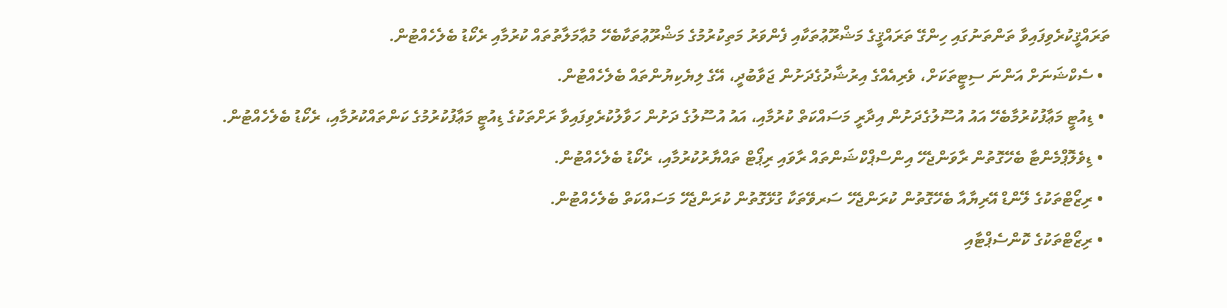ތަރައްޤީކުރެވިފައިވާ ތަންތަނުގައި ހިންގޭ ތަރައްޤީގެ މަޝްރޫޢުތަކާއި ފެންވަރު މަތިކުރުމުގެ މަޝްރޫޢުތަކާބެހޭ މުޢާމަލާތުތައް ކުރުމާއި ރެކޯޑު ބެލެހެއްޓުން.
  • ސެކްޝަނަށް އަންނަ ސިޓީތަކަށް، ވެރިއެއްގެ އިރުޝާދުގެދަށުން ޖަވާބުދީ، އޭގެ ލިޔެކިޔުންތައް ބެލެހެއްޓުން.
  • ޑިއުޓީ މަޢާފުކުރުމާބެހޭ އައު އުސޫލުގެދަށުން އިދާރީ މަސައްކަތް ކުރުމާއި، އައު އުސޫލުގެ ދަށުން ހަވާލުކުރެވިފައިވާ ރަށްތަކުގެ ޑިއުޓީ މަޢާފުކުރުމުގެ ކަންތައްކުރުމާއި، ރެކޯޑު ބެލެހެއްޓުން.
  • ޑިވެލޮޕްމެންޓާ ބެހޭގޮތުން ރާވަންޖެހޭ އިންސްޕްކްޝަންތައް ރާވައި ރިޕޯޓް ތައްޔާރުކުރުމާއި، ރެކޯޑު ބެލެހެއްޓުން.
  • ރިޒޯޓްތަކުގެ ލޭންޑް އޭރިޔާއާ ބެހޭގޮތުން ކުރަންޖެހޭ ސަރވޭތަކާ ގުޅޭގޮތުން ކުރަންޖެހޭ މަސައްކަތް ބެލެހެއްޓުން.
  • ރިޒޯޓްތަކުގެ ކޮންސެޕްޓާއި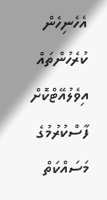އެހެނިހެން ކުރެހުންތައް އިވެލުއޭޓްކޮށް ފާސްކުރުމުގެ މަސައްކަތް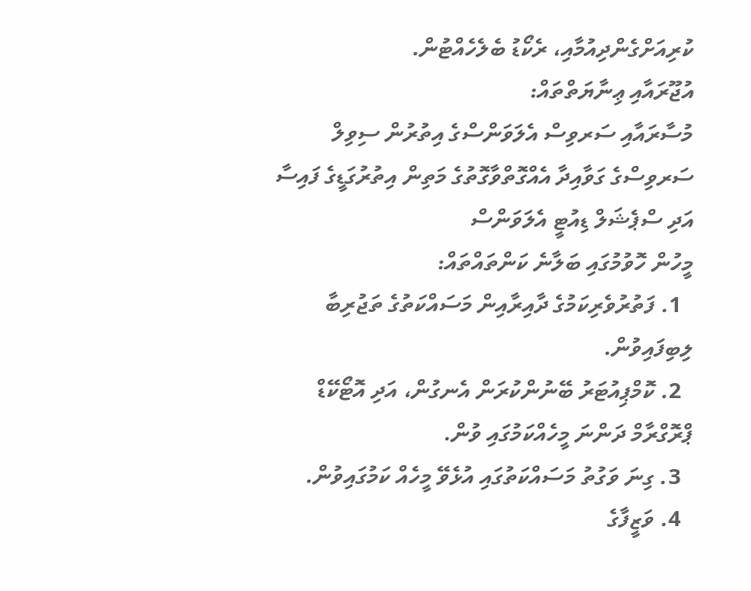ކުރިއަށްގެންދިއުމާއި، ރެކޯޑު ބެލެހެއްޓުން.
އުޖޫރައާއި ޢިނާޔަތްތައް:
މުސާރައާއި ސަރވިސް އެލަވަންސްގެ އިތުރުން ސިވިލް ސަރވިސްގެ ގަވާއިދާ އެއްގޮތްވާގޮތުގެ މަތިން އިތުރުގަޑީގެ ފައިސާ އަދި ސްޕެޝަލް ޑިއުޓީ އެލަވަންސް
މީހުން ހޮވުމުގައި ބަލާނެ ކަންތައްތައް:
  1. ފަތުރުވެރިކަމުގެ ދާއިރާއިން މަސައްކަތުގެ ތަޖުރިބާ ލިބިފައިވުން.
  2. ކޮމްޕިއުޓަރު ބޭނުންކުރަން އެނގުން، އަދި އޮޓޯކޭޑް ޕްރޮގްރާމް ދަންނަ މީހެއްކަމުގައި ވުން.
  3. ގިނަ ވަގުތު މަސައްކަތުގައި އުޅެވޭ މީހެއް ކަމުގައިވުން.
  4. ވަޒީފާގެ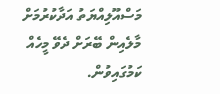މަސްއޫލިއްޔަތު އަދާކުރުމަށް މާލެއިން ބޭރަށް ދެވޭ މީހެއް ކަމުގައިވުން.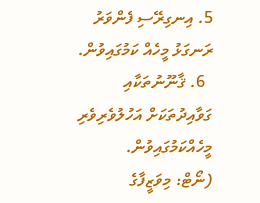5. އިނގިރޭސި ފެންވަރު ރަނގަޅު މީހެއް ކަމުގައިވުން.
  6. ޤާނޫނުތަކާއި ގަވާއިދުތަކަށް އަހުލުވެރިވެރި މީހެއްކަމުގައިވުން.
(ނޯޓް: މިވަޒީފާގެ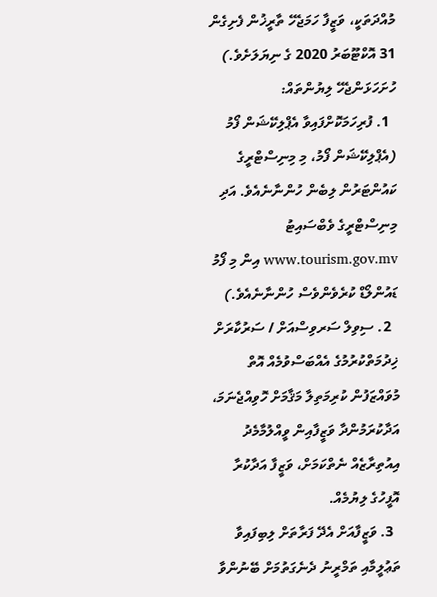މުއްދަތަކީ، ވަޒީފާ ހަމަޖެހޭ ތާރީޚުން ފެށިގެން 31 އޮކްޓޫބަރު 2020 ގެ ނިޔަލަށެވެ.)
ހުށަހަޅަންޖެހޭ ލިޔުންތައް:
  1. ފުރިހަމަކޮށްފައިވާ އެޕްލިކޭޝަން ފޯމު (އެޕްލިކޭޝަން ފޯމު، މި މިނިސްޓްރީގެ ކައުންޓަރުން ލިބެން ހުންނާނެއެވެ. އަދި މިނިސްޓްރީގެ ވެބްސައިޓު www.tourism.gov.mv އިން މި ފޯމު ޑައުންލޯޑް ކުރެވެންވެސް ހުންނާނެއެވެ.)
  2. ސިވިލް ސަރވިސްއަށް / ސަރުކާރަށް ޚިދުމަތްކުރުމުގެ އެއްބަސްވުމެއް އޮތް މުވައްޒަފުން ކުރިމަތިލާ މަޤާމަށް ހޮވިއްޖެނަމަ، އަދާކުރަމުންދާ ވަޒީފާއިން ވީއްލުމާމެދު އިއުތިރާޒެއް ނެތްކަމަށް، ވަޒީފާ އަދާކުރާ އޮފީހުގެ ލިޔުމެއް.
  3. ވަޒީފާއަށް އެދޭ ފަރާތަށް ލިބިފައިވާ ތަޢުލީމާއި ތަމްރީނު ދެނެގަތުމަށް ބޭނުންވާ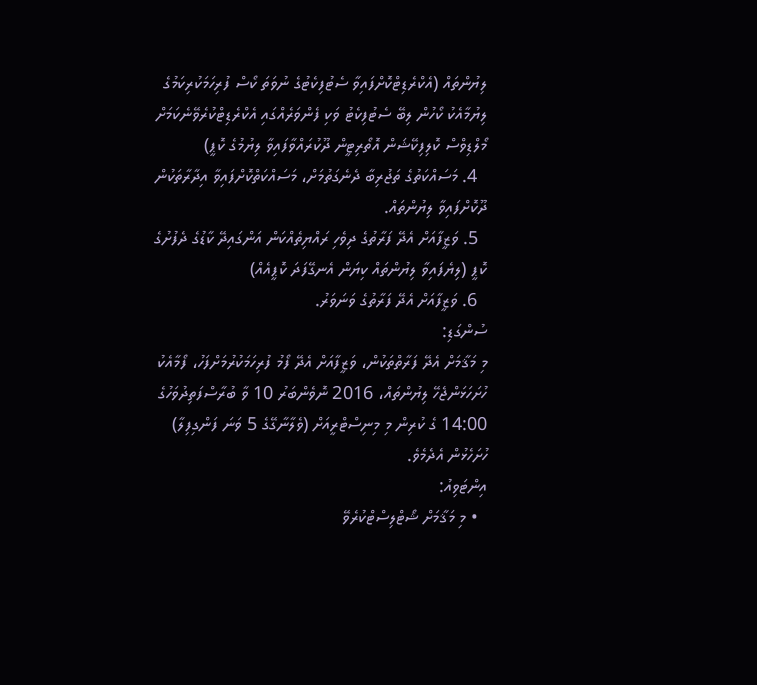ލިޔުންތައް (އެކްރެޑިޓްކޮށްފައިވާ ސެޓުފިކެޓުގެ ނުވަތަ ކޯސް ފުރިހަމަކުރިކަމުގެ ލިޔުމާއެކު ކޯހުން ލިބޭ ސެޓުފިކެޓު ވަކި ފެންވަރެއްގައި އެކްރެޑިޓްކުރެވޭނެކަމަށް މޯލްޑިވްސް ކޮލިފިކޭޝަން އޮތޯރިޓީން ދޫކުރައްވާފައިވާ ލިޔުމުގެ ކޮޕީ)
  4. މަސައްކަތުގެ ތަޖުރިބާ ދެނެގަތުމަށް، މަސައްކަތްކޮށްފައިވާ އިދާރާތަކުން ދޫކޮށްފައިވާ ލިޔުންތައް.
  5. ވަޒީފާއަށް އެދޭ ފަރާތުގެ ދިވެހި ރައްޔިތެއްކަން އަންގައިދޭ ކާޑުގެ ދެފުށުގެ ކޮޕީ (ލިޔެފައިވާ ލިޔުންތައް ކިޔަން އެނގޭފަދަ ކޮޕީއެއް)
  6. ވަޒީފާއަށް އެދޭ ފަރާތުގެ ވަނަވަރު.
ސުންގަޑި:
މި މަޤާމަށް އެދޭ ފަރާތްތަކުން، ވަޒީފާއަށް އެދޭ ފޯމު ފުރިހަމަކުރުމަށްފަހު، ފޯމާއެކު ހުށަހަޅަންޖެހޭ ލިޔުންތައް، 2016 ނޮވެންބަރު 10 ވާ ބުރާސްފަތިދުވަހުގެ 14:00 ގެ ކުރިން މި މިނިސްޓްރީއަށް (ވެލާނާގޭގެ 5 ވަނަ ފަންގިފިލާ) ހުށަހެޅުން އެދެމެވެ.
އިންޓަވިއު:
  • މި މަޤާމަށް ޝޯޓްލިސްޓްކުރެވޭ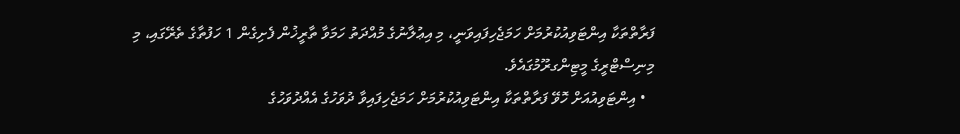ފަރާތްތަކާ އިންޓަވިއުކުރުމަށް ހަމަޖެހިފައިވަނީ، މި އިޢުލާނުގެ މުއްދަތު ހަމަވާ ތާރީޚުން ފެށިގެން 1 ހަފުތާގެ ތެރޭގައި، މި މިނިސްޓްރީގެ މީޓިންގރޫމުގައެވެ.
  • އިންޓަވިއުއަށް ހޮވޭ ފަރާތްތަކާ އިންޓަވިއުކުރުމަށް ހަމަޖެހިފައިވާ ދުވަހުގެ އެއްދުވަހުގެ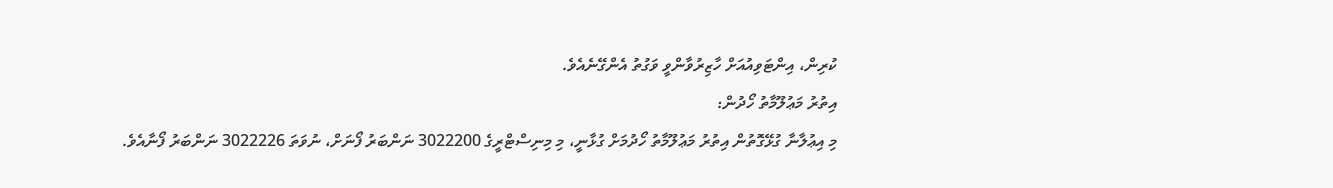ކުރިން، އިންޓަވިއުއަށް ހާޒިރުވާންވީ ވަގުތު އެންގޭނެއެވެ.
އިތުރު މަޢުލޫމާތު ހޯދުން:
މި އިޢުލާނާ ގުޅޭގޮތުން އިތުރު މަޢުލޫމާތު ހޯދުމަށް ގުޅާނީ، މި މިނިސްޓްރީގެ 3022200 ނަންބަރު ފޯނަށް، ނުވަތަ 3022226 ނަންބަރު ފޯނާއެވެ.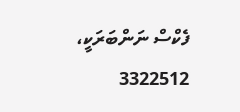ފެކްސް ނަންބަރަކީ، 3322512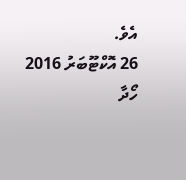އެވެ.
26 އޮކްޓޫބަރު 2016
ހޯދާ